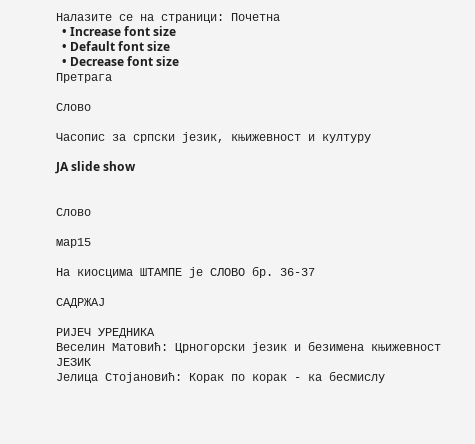Налазите се на страници: Почетна
  • Increase font size
  • Default font size
  • Decrease font size
Претрага

Слово

Часопис за српски језик, књижевност и културу

JA slide show


Слово

мар15

На киосцима ШТАМПЕ је СЛОВО бр. 36-37

САДРЖАЈ

РИЈЕЧ УРЕДНИКА
Веселин Матовић: Црногорски језик и безимена књижевност
ЈЕЗИК
Јелица Стојановић: Корак по корак - ка бесмислу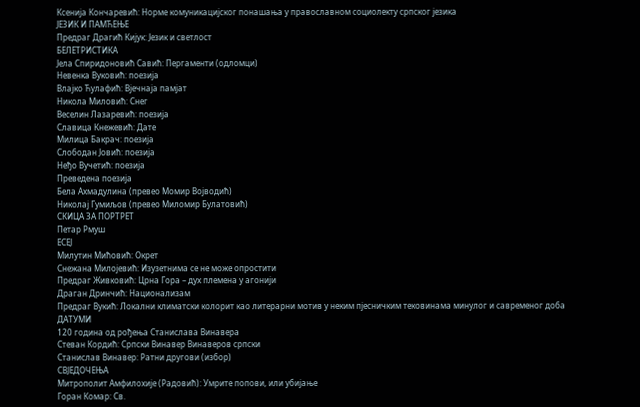Ксенија Кончаревић: Норме комуникацијског понашања у православном социолекту српског језика
ЈЕЗИК И ПАМЋЕЊЕ
Предраг Драгић Кијук: Језик и светлост
БЕЛЕТРИСТИКА
Јела Спиридоновић Савић: Пергаменти (одломци)
Невенка Вуковић: поезија
Влајко Ћулафић: Вјечнаја памјат
Никола Миловић: Снег
Веселин Лазаревић: поезија
Славица Кнежевић: Дате
Милица Бакрач: поезија
Слободан Јовић: поезија
Неђо Вучетић: поезија
Преведена поезија
Бела Ахмадулина (превео Момир Војводић)
Николај Гумиљов (превео Миломир Булатовић)
СКИЦА ЗА ПОРТРЕТ
Петар Рмуш
ЕСЕЈ
Милутин Мићовић: Окрет
Снежана Милојевић: Изузетнима се не може опростити
Предраг Живковић: Црна Гора – дух племена у агонији
Драган Дринчић: Национализам
Предраг Вукић: Локални климатски колорит као литерарни мотив у неким пјесничким тековинама минулог и савременог доба
ДАТУМИ
120 година од рођења Станислава Винавера
Стеван Кордић: Српски Винавер Винаверов српски
Станислав Винавер: Ратни другови (избор)
СВЈЕДОЧЕЊА
Митрополит Амфилохије (Радовић): Умрите попови, или убијање
Горан Комар: Св.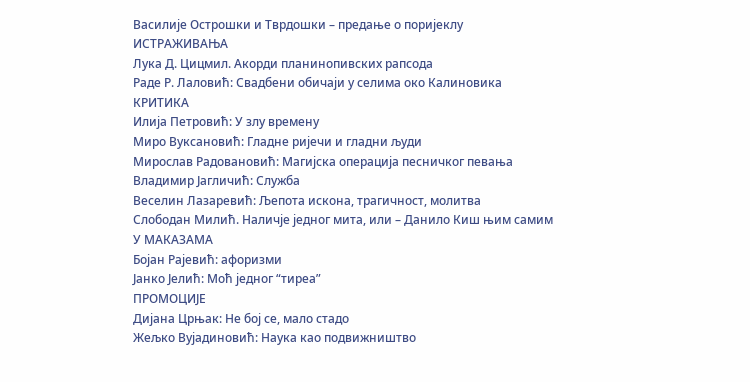Василије Острошки и Тврдошки – предање о поријеклу
ИСТРАЖИВАЊА
Лука Д. Цицмил. Акорди планинопивских рапсода
Раде Р. Лаловић: Свадбени обичаји у селима око Калиновика
КРИТИКА
Илија Петровић: У злу времену
Миро Вуксановић: Гладне ријечи и гладни људи
Мирослав Радовановић: Магијска операција песничког певања
Владимир Јагличић: Служба
Веселин Лазаревић: Љепота искона, трагичност, молитва
Слободан Милић. Наличје једног мита, или – Данило Киш њим самим
У МАКАЗАМА
Бојан Рајевић: афоризми
Јанко Јелић: Моћ једног “тиреа”
ПРОМОЦИЈЕ
Дијана Црњак: Не бој се, мало стадо
Жељко Вујадиновић: Наука као подвижништво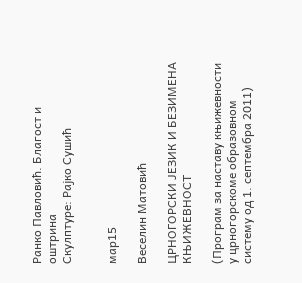Ранко Павловић. Благост и оштрина
Скулптуре: Рајко Сушић


мар15

Веселин Матовић

ЦРНОГОРСКИ ЈЕЗИК И БЕЗИМЕНА КЊИЖЕВНОСТ

(Програм за наставу књижевности у црногорскоме образовном систему од 1. септембра 2011)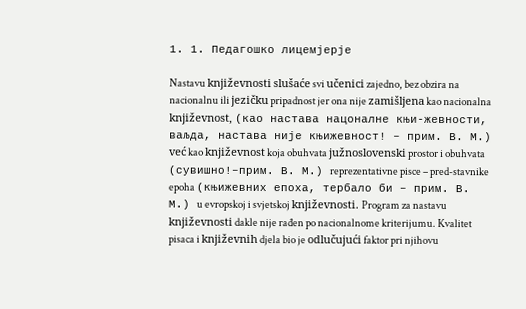1. 1. Педагошко лицемјерје

Nastavu književnosti slušaće svi učenici zajedno, bez obzira na nacionalnu ili jezičku pripadnost jer ona nije zamišljena kao nacionalna književnost, (као настава нацоналне књи-жевности, ваљда, настава није књижевност! – прим. В. М.) već kao književnost koja obuhvata južnoslovenski prostor i obuhvata (сувишно!–прим. В. М.) reprezentativne pisce – pred-stavnike epoha (књижевних епоха, тербало би – прим. В. М.) u evropskoj i svjetskoj književnosti. Program za nastavu književnosti dakle nije rađen po nacionalnome kriterijumu. Kvalitet pisaca i književnih djela bio je odlučujući faktor pri njihovu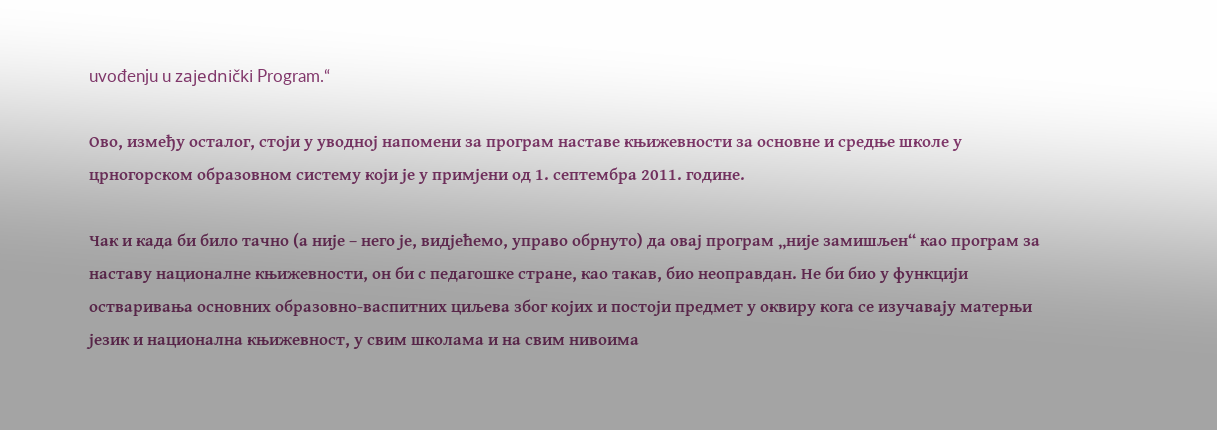uvođenju u zajednički Program.“

Oво, између осталог, стоји у уводној напомени за програм наставе књижевности за основне и средње школе у црногорском образовном систему који је у примјени од 1. септембра 2011. године.

Чак и када би било тачно (а није – него је, видјећемо, управо обрнуто) да овај програм „није замишљен“ као програм за наставу националне књижевности, он би с педагошке стране, као такав, био неоправдан. Не би био у функцији остваривања основних образовно-васпитних циљева због којих и постоји предмет у оквиру кога се изучавају матерњи језик и национална књижевност, у свим школама и на свим нивоима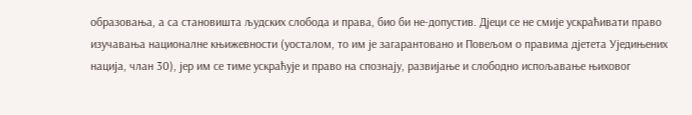образовања, а са становишта људских слобода и права, био би не-допустив. Дјеци се не смије ускраћивати право изучавања националне књижевности (уосталом, то им је загарантовано и Повељом о правима дјетета Уједињених нација, члан 30), јер им се тиме ускраћује и право на спознају, развијање и слободно испољавање њиховог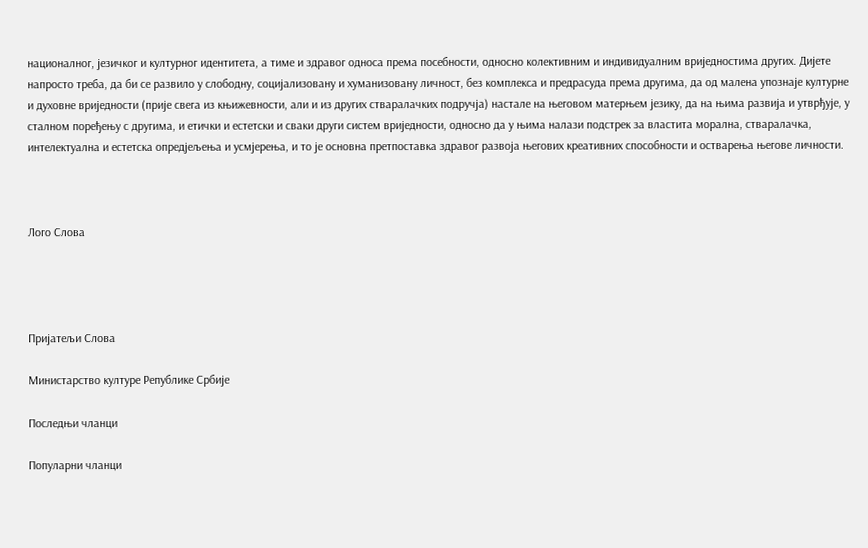националног, језичког и културног идентитета, а тиме и здравог односа према посебности, односно колективним и индивидуалним вриједностима других. Дијете напросто треба, да би се развило у слободну, социјализовану и хуманизовану личност, без комплекса и предрасуда према другима, да од малена упознаје културне и духовне вриједности (прије свега из књижевности, али и из других стваралачких подручја) настале на његовом матерњем језику, да на њима развија и утврђује, у сталном поређењу с другима, и етички и естетски и сваки други систем вриједности, односно да у њима налази подстрек за властита морална, стваралачка, интелектуална и естетска опредјељења и усмјерења, и то је основна претпоставка здравог развоја његових креативних способности и остварења његове личности.



Лого Слова




Пријатељи Слова

Министарство културе Републике Србије

Последњи чланци

Популарни чланци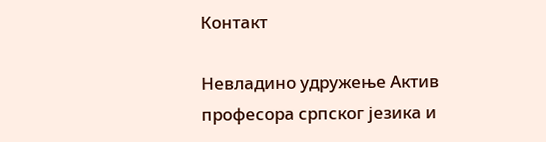Контакт

Невладино удружење Актив професора српског језика и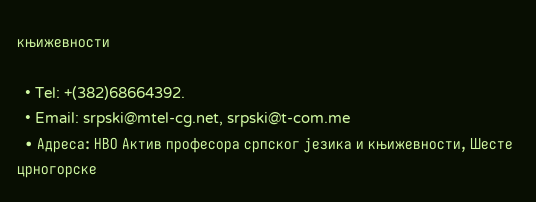књижевности

  • Tel: +(382)68664392.
  • Email: srpski@mtel-cg.net, srpski@t-com.me
  • Адреса: НВО Актив професора српског језика и књижевности, Шесте црногорске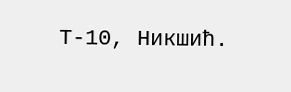Т-10, Никшић.